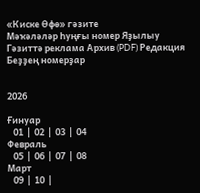«Киске Өфө» гәзите
Мәҡәләләр Һуңғы номер Яҙылыу Гәзиттә реклама Архив (PDF) Редакция
Беҙҙең номерҙар


2026

Ғинуар
   01  |  02  |  03  |  04
Февраль
   05  |  06  |  07  |  08
Март
   09  |  10  |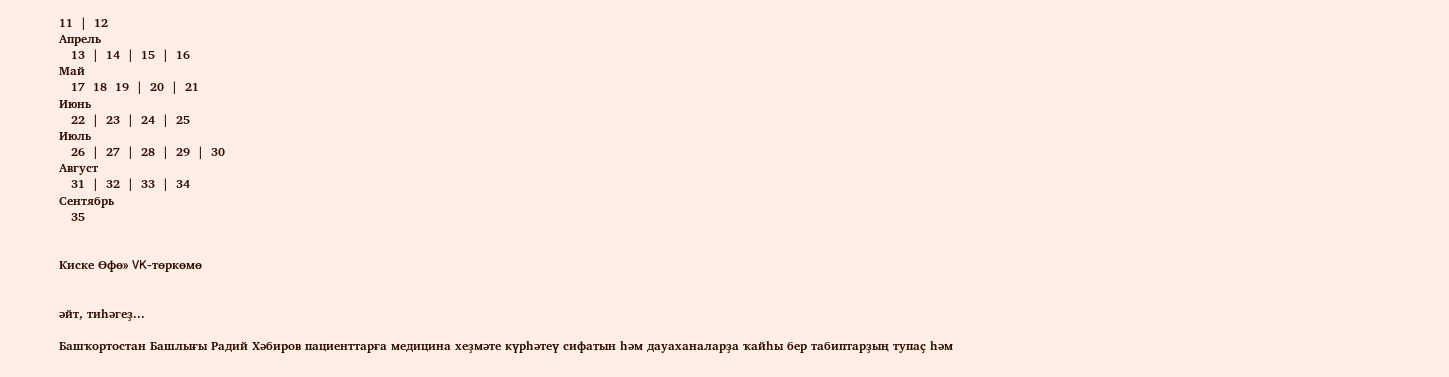11  |  12
Апрель
   13  |  14  |  15  |  16
Май
   17  18  19  |  20  |  21
Июнь
   22  |  23  |  24  |  25
Июль
   26  |  27  |  28  |  29  |  30
Август
   31  |  32  |  33  |  34
Сентябрь
   35


Киске Өфө» VK-төркөмө


әйт, тиһәгеҙ...

Башҡортостан Башлығы Радий Хәбиров пациенттарға медицина хеҙмәте күрһәтеү сифатын һәм дауаханаларҙа ҡайһы бер табиптарҙың тупаҫ һәм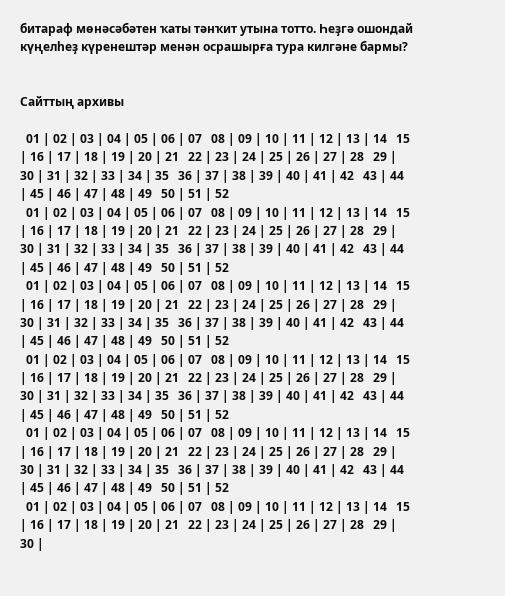битараф мөнәсәбәтен ҡаты тәнҡит утына тотто. Һеҙгә ошондай күңелһеҙ күренештәр менән осрашырға тура килгәне бармы?


Сайттың архивы

  01 | 02 | 03 | 04 | 05 | 06 | 07   08 | 09 | 10 | 11 | 12 | 13 | 14   15 | 16 | 17 | 18 | 19 | 20 | 21   22 | 23 | 24 | 25 | 26 | 27 | 28   29 | 30 | 31 | 32 | 33 | 34 | 35   36 | 37 | 38 | 39 | 40 | 41 | 42   43 | 44 | 45 | 46 | 47 | 48 | 49   50 | 51 | 52
  01 | 02 | 03 | 04 | 05 | 06 | 07   08 | 09 | 10 | 11 | 12 | 13 | 14   15 | 16 | 17 | 18 | 19 | 20 | 21   22 | 23 | 24 | 25 | 26 | 27 | 28   29 | 30 | 31 | 32 | 33 | 34 | 35   36 | 37 | 38 | 39 | 40 | 41 | 42   43 | 44 | 45 | 46 | 47 | 48 | 49   50 | 51 | 52
  01 | 02 | 03 | 04 | 05 | 06 | 07   08 | 09 | 10 | 11 | 12 | 13 | 14   15 | 16 | 17 | 18 | 19 | 20 | 21   22 | 23 | 24 | 25 | 26 | 27 | 28   29 | 30 | 31 | 32 | 33 | 34 | 35   36 | 37 | 38 | 39 | 40 | 41 | 42   43 | 44 | 45 | 46 | 47 | 48 | 49   50 | 51 | 52
  01 | 02 | 03 | 04 | 05 | 06 | 07   08 | 09 | 10 | 11 | 12 | 13 | 14   15 | 16 | 17 | 18 | 19 | 20 | 21   22 | 23 | 24 | 25 | 26 | 27 | 28   29 | 30 | 31 | 32 | 33 | 34 | 35   36 | 37 | 38 | 39 | 40 | 41 | 42   43 | 44 | 45 | 46 | 47 | 48 | 49   50 | 51 | 52
  01 | 02 | 03 | 04 | 05 | 06 | 07   08 | 09 | 10 | 11 | 12 | 13 | 14   15 | 16 | 17 | 18 | 19 | 20 | 21   22 | 23 | 24 | 25 | 26 | 27 | 28   29 | 30 | 31 | 32 | 33 | 34 | 35   36 | 37 | 38 | 39 | 40 | 41 | 42   43 | 44 | 45 | 46 | 47 | 48 | 49   50 | 51 | 52
  01 | 02 | 03 | 04 | 05 | 06 | 07   08 | 09 | 10 | 11 | 12 | 13 | 14   15 | 16 | 17 | 18 | 19 | 20 | 21   22 | 23 | 24 | 25 | 26 | 27 | 28   29 | 30 |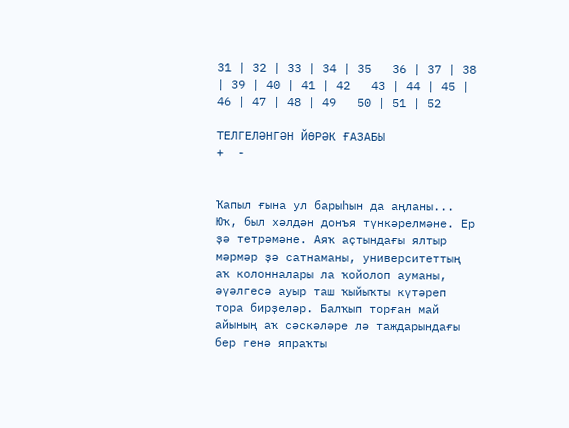31 | 32 | 33 | 34 | 35   36 | 37 | 38 | 39 | 40 | 41 | 42   43 | 44 | 45 | 46 | 47 | 48 | 49   50 | 51 | 52

ТЕЛГЕЛӘНГӘН ЙӨРӘК ҒАЗАБЫ
+  -


Ҡапыл ғына ул барыһын да аңланы...
Юҡ, был хәлдән донъя түнкәрелмәне. Ер ҙә тетрәмәне. Аяҡ аҫтындағы ялтыр мәрмәр ҙә сатнаманы, университеттың аҡ колонналары ла ҡойолоп ауманы, әүәлгесә ауыр таш ҡыйыҡты күтәреп тора бирҙеләр. Балҡып торған май айының аҡ сәскәләре лә таждарындағы бер генә япраҡты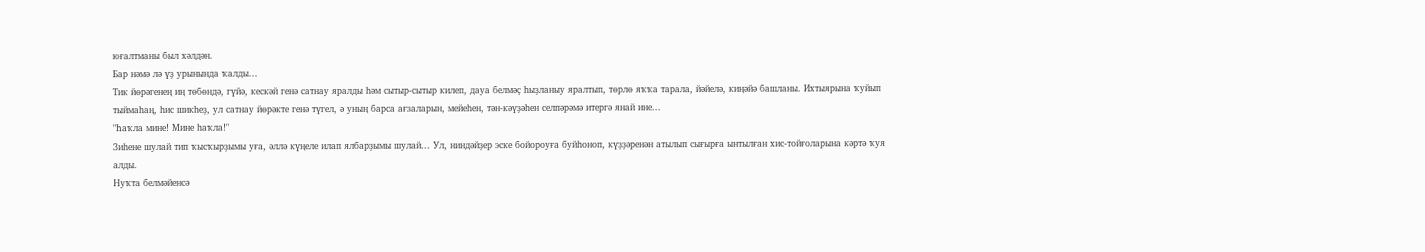юғалтманы был хәлдән.
Бар нәмә лә үҙ урынында ҡалды...
Тик йөрәгенең иң төбөндә, гүйә, кескәй генә сатнау яралды һәм сытыр-сытыр килеп, дауа белмәҫ һыҙланыу яралтып, төрлө яҡҡа тарала, йәйелә, киңәйә башланы. Ихтыярына ҡуйып тыймаһаң, һис шикһеҙ, ул сатнау йөрәкте генә түгел, ә уның барса ағзаларын, мейеһен, тән-кәүҙәһен селпәрәмә итергә янай ине...
"Һаҡла мине! Мине һаҡла!"
Зиһене шулай тип ҡысҡырҙымы уға, әллә күңеле илап ялбарҙымы шулай... Ул, ниндәйҙер эске бойороуға буйһоноп, күҙҙәренән атылып сығырға ынтылған хис-тойғоларына кәртә ҡуя алды.
Нуҡта белмәйенсә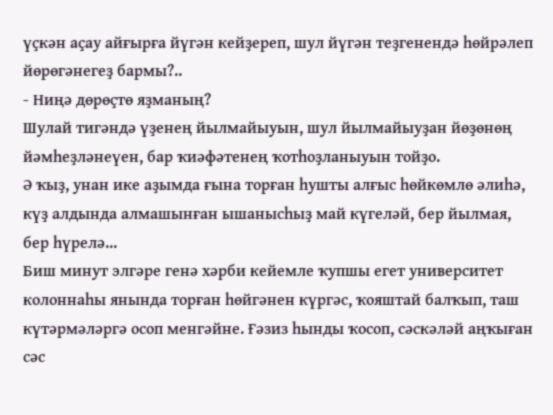үҫкән аҫау айғырға йүгән кейҙереп, шул йүгән теҙгенендә һөйрәлеп йөрөгәнегеҙ бармы?..
- Ниңә дөрөҫтө яҙманың?
Шулай тигәндә үҙенең йылмайыуын, шул йылмайыуҙан йөҙөнөң йәмһеҙләнеүен, бар ҡиәфәтенең ҡотһоҙланыуын тойҙо.
Ә ҡыҙ, унан ике аҙымда ғына торған һушты алғыс һөйкөмлө әлиһә, күҙ алдында алмашынған ышанысһыҙ май күгеләй, бер йылмая, бер һүрелә...
Биш минут элгәре генә хәрби кейемле ҡупшы егет университет колоннаһы янында торған һөйгәнен күргәс, ҡояштай балҡып, таш күтәрмәләргә осоп менгәйне. Ғәзиз һынды ҡосоп, сәскәләй аңҡыған сәс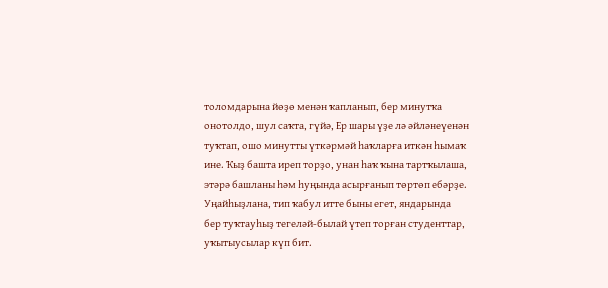толомдарына йөҙө менән ҡапланып, бер минутҡа онотолдо, шул саҡта, гүйә, Ер шары үҙе лә әйләнеүенән туҡтап, ошо минутты үткәрмәй һаҡларға иткән һымаҡ ине. Ҡыҙ башта иреп торҙо, унан һаҡ ҡына тартҡылаша, этәрә башланы һәм һуңында асырғанып төртөп ебәрҙе. Уңайһыҙлана, тип ҡабул итте быны егет, яндарында бер туҡтауһыҙ тегеләй-былай үтеп торған студенттар, уҡытыусылар күп бит.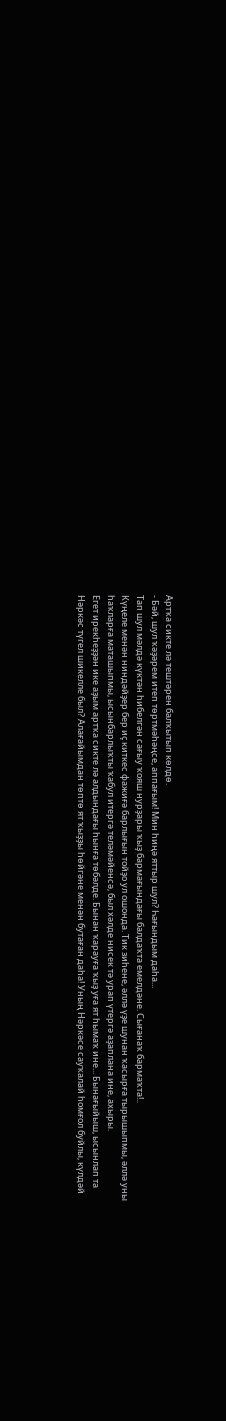Артҡа сикте лә тештәрен балҡытып көлдө.
- Бәй, шул ҡәҙәрем итеп төртмәһәңсе, аппағым! Мин һиңә яттыр шул? Һағындым даһа...
Тап шул мәлдә күктән һибелгән сағыу ҡояш нурҙары ҡыҙ бармағындағы балдаҡта емелдәне. Сығанаҡ бармаҡта!..
Күңеле менән ниндәйҙер бер иҫ киткес фажиғә барлығын тойҙо ул ошонда. Тик зиһене, әллә үҙе шунан ҡасырға тырышыпмы, әллә уны һаҡларға маташыпмы, ысынбарлыҡты ҡабул итергә теләмәйенсә, был хәлде нисек тә урап үтергә аҙаплана ине, ахыры.
Егет ирекһеҙҙән ике аҙым артҡа сикте лә алдындағы һынға төбәлде. Бынан ҡарауға ҡыҙ уға ят һымаҡ ине... Бынағыйыш, ысынлап та Нәркәс түгел шикелле был? Алағайымдан төптө ят ҡыҙҙы һөйгәне менән бутаған даһа! Уның Нәркәсе сауҡалай һомғол буйлы, күлдәй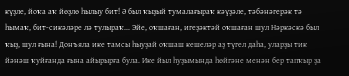күҙле, йоҡа аҡ йөҙлө һылыу бит! Ә был ҡыҙый тумалағыраҡ кәүҙәле, тәбәнәгерәк тә һымаҡ, бит-сикәләре лә тулыраҡ... Эйе, оҡшаған, игеҙәктәй оҡшаған шул Нәркәскә был ҡыҙ, шул ғына! Донъяла ике тамсы һыуҙай оҡшаш кешеләр аҙ түгел даһа, уларҙы тик йәнәш ҡуйғанда ғына айырырға була. Ике йыл һуҙымында һөйгәне менән бер тапҡыр ҙа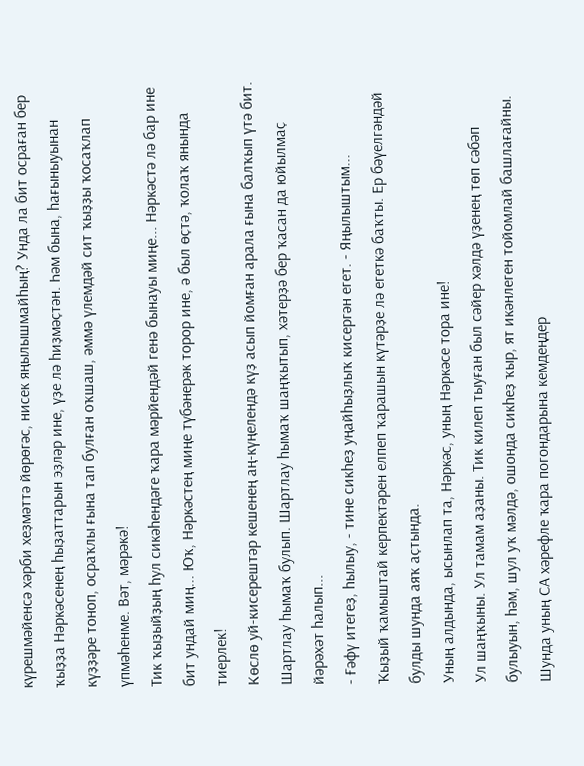күрешмәйенсә хәрби хеҙмәттә йөрөгәс, нисек яңылышмайһың? Унда ла бит осраған бер ҡыҙҙа Нәркәсенең һыҙаттарын эҙләр ине, үҙе лә һиҙмәҫтән. Һәм бына, һағыныуынан күҙҙәре тоноп, осраҡлы ғына тап булған оҡшаш, әммә үлемдәй сит ҡыҙҙы ҡосаҡлап үпмәһенме. Вәт, мәрәкә!
Тик ҡыҙыйҙың һул сикәһендәге ҡара мәрйендәй генә бынауы миңе... Нәркәстә лә бар ине бит ундай миң... Юҡ, Нәркәстең миңе түбәнерәк торор ине, ә был өҫтә, ҡолаҡ янында тиерлек!
Көслө уй-кисерештәр кешенең аң-күңелендә күҙ асып йомған арала ғына балҡып үтә бит. Шартлау һымаҡ булып. Шартлау һымаҡ шаңҡытып, хәтерҙә бер ҡасан да юйылмаҫ йәрәхәт һалып...
- Ғәфү итегеҙ, һылыу, - тине сикһеҙ уңайһыҙлыҡ кисергән егет. - Яңылыштым...
Ҡыҙый ҡамыштай керпектәрен елпеп ҡарашын күтәрҙе лә егеткә баҡты. Ер бәүелгәндәй булды шунда аяҡ аҫтында.
Уның алдында, ысынлап та, Нәркәс, уның Нәркәсе тора ине!
Ул шаңҡыны. Ул тамам аҙаны. Тик килеп тыуған был сәйер хәлдә үҙенең төп сәбәп булыуын, һәм, шул уҡ мәлдә, ошонда сикһеҙ ҡыр, ят икәнлеген тойомлай башлағайны. Шунда уның СА хәрефле ҡара погондарына кемдеңдер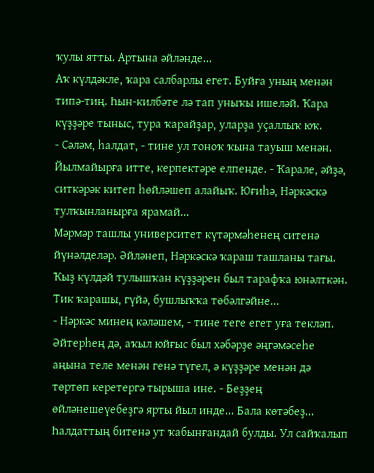ҡулы ятты. Артына әйләнде...
Аҡ күлдәкле, ҡара салбарлы егет. Буйға уның менән типә-тиң. Һын-килбәте лә тап уныҡы ишеләй. Ҡара күҙҙәре тыныс, тура ҡарайҙар, уларҙа уҫаллыҡ юҡ.
- Сәләм, һалдат, - тине ул тоноҡ ҡына тауыш менән. Йылмайырға итте, керпектәре елпенде. - Ҡарале, әйҙә, ситкәрәк китеп һөйләшеп алайыҡ. Юғиһә, Нәркәскә тулҡынланырға ярамай...
Мәрмәр ташлы университет күтәрмәһенең ситенә йүнәлделәр. Әйләнеп, Нәркәскә ҡараш ташланы тағы. Ҡыҙ күлдәй тулышҡан күҙҙәрен был тарафҡа юнәлткән. Тик ҡарашы, гүйә, бушлыҡҡа төбәлгәйне...
- Нәркәс минең кәләшем, - тине теге егет уға текләп. Әйтерһең дә, аҡыл юйғыс был хәбәрҙе әңгәмәсеһе аңына теле менән генә түгел, ә күҙҙәре менән дә төртөп керетергә тырыша ине. - Беҙҙең өйләнешеүебеҙгә ярты йыл инде... Бала көтәбеҙ...
Һалдаттың битенә ут ҡабынғандай булды. Ул сайҡалып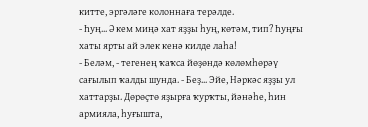китте, эргәләге колоннаға терәлде.
- Һуң... Ә кем миңә хат яҙҙы һуң, көтәм, тип? Һуңғы хаты ярты ай элек кенә килде лаһа!
- Беләм, - тегенең ҡаҡса йөҙөндә көлөмһөрәү сағылып ҡалды шунда. - Беҙ... Эйе, Нәркәс яҙҙы ул хаттарҙы. Дөрөҫтө яҙырға ҡурҡты, йәнәһе, һин армияла, һуғышта,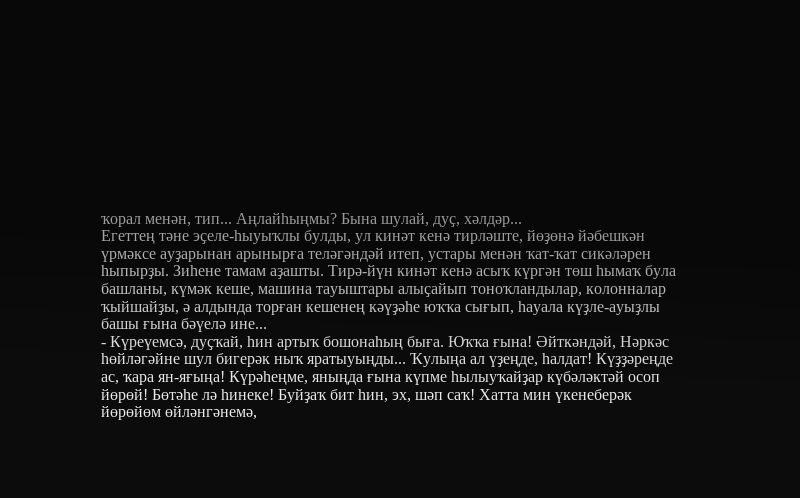ҡорал менән, тип... Аңлайһыңмы? Бына шулай, дуҫ, хәлдәр...
Егеттең тәне эҫеле-һыуыҡлы булды, ул кинәт кенә тирләште, йөҙөнә йәбешкән үрмәксе ауҙарынан арынырға теләгәндәй итеп, устары менән ҡат-ҡат сикәләрен һыпырҙы. Зиһене тамам аҙашты. Тирә-йүн кинәт кенә асыҡ күргән төш һымаҡ була башланы, күмәк кеше, машина тауыштары алыҫайып тоноҡландылар, колонналар ҡыйшайҙы, ә алдында торған кешенең кәүҙәһе юҡҡа сығып, һауала күҙле-ауыҙлы башы ғына бәүелә ине...
- Күреүемсә, дуҫҡай, һин артыҡ бошонаһың быға. Юҡҡа ғына! Әйткәндәй, Нәркәс һөйләгәйне шул бигерәк ныҡ яратыуыңды... Ҡулыңа ал үҙеңде, һалдат! Күҙҙәреңде ас, ҡара ян-яғыңа! Күрәһеңме, яныңда ғына күпме һылыуҡайҙар күбәләктәй осоп йөрөй! Бөтәһе лә һинеке! Буйҙаҡ бит һин, эх, шәп саҡ! Хатта мин үкенеберәк йөрөйөм өйләнгәнемә,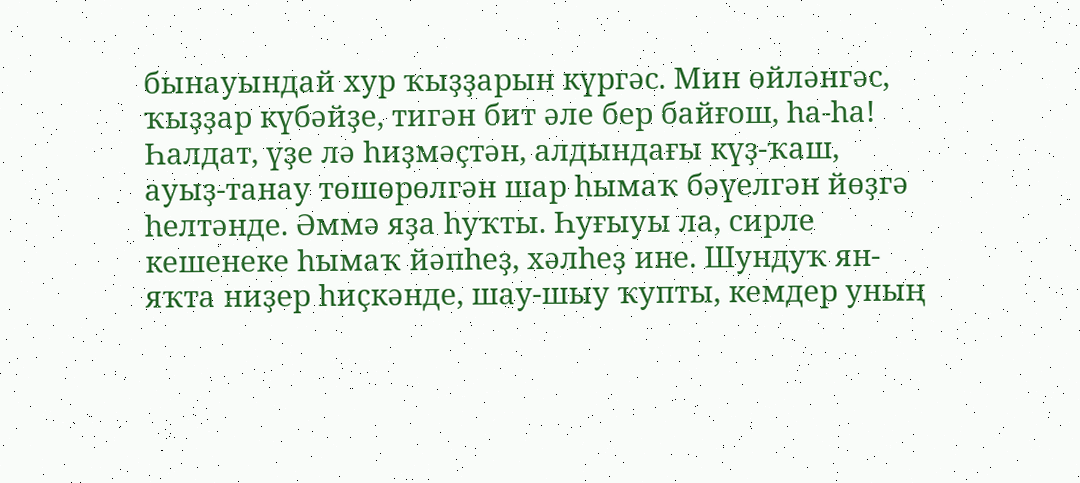бынауындай хур ҡыҙҙарын күргәс. Мин өйләнгәс, ҡыҙҙар күбәйҙе, тигән бит әле бер байғош, һа-һа!
Һалдат, үҙе лә һиҙмәҫтән, алдындағы күҙ-ҡаш, ауыҙ-танау төшөрөлгән шар һымаҡ бәүелгән йөҙгә һелтәнде. Әммә яҙа һуҡты. Һуғыуы ла, сирле кешенеке һымаҡ йәпһеҙ, хәлһеҙ ине. Шундуҡ ян-яҡта ниҙер һиҫкәнде, шау-шыу ҡупты, кемдер уның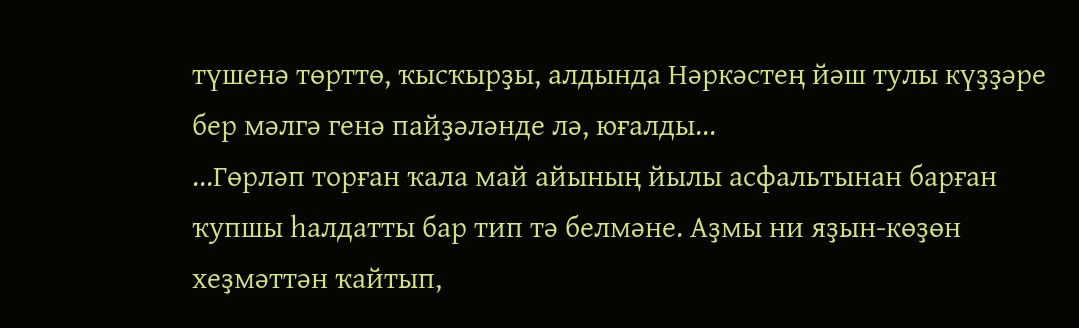түшенә төрттө, ҡысҡырҙы, алдында Нәркәстең йәш тулы күҙҙәре бер мәлгә генә пайҙәләнде лә, юғалды...
...Гөрләп торған ҡала май айының йылы асфальтынан барған ҡупшы һалдатты бар тип тә белмәне. Аҙмы ни яҙын-көҙөн хеҙмәттән ҡайтып,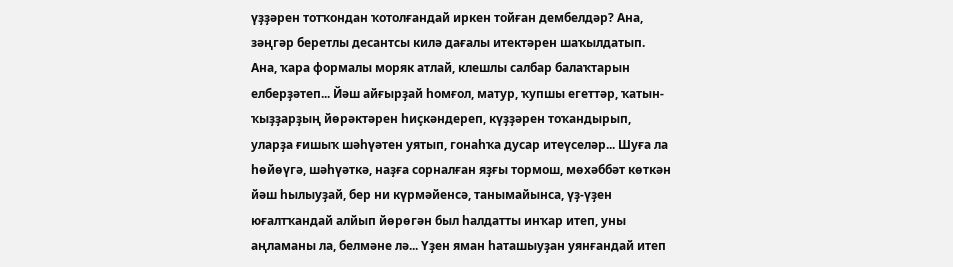үҙҙәрен тотҡондан ҡотолғандай иркен тойған дембелдәр? Ана, зәңгәр беретлы десантсы килә дағалы итектәрен шаҡылдатып. Ана, ҡара формалы моряк атлай, клешлы салбар балаҡтарын елберҙәтеп... Йәш айғырҙай һомғол, матур, ҡупшы егеттәр, ҡатын-ҡыҙҙарҙың йөрәктәрен һиҫкәндереп, күҙҙәрен тоҡандырып, уларҙа ғишыҡ шәһүәтен уятып, гонаһҡа дусар итеүселәр... Шуға ла һөйөүгә, шәһүәткә, наҙға сорналған яҙғы тормош, мөхәббәт көткән йәш һылыуҙай, бер ни күрмәйенсә, танымайынса, үҙ-үҙен юғалтҡандай алйып йөрөгән был һалдатты инҡар итеп, уны аңламаны ла, белмәне лә... Үҙен яман һаташыуҙан уянғандай итеп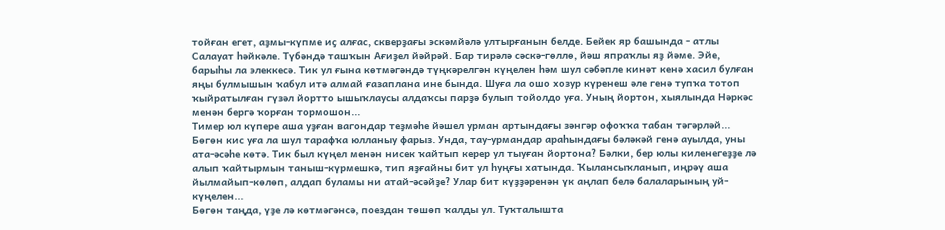тойған егет, аҙмы-күпме иҫ алғас, скверҙағы эскәмйәлә ултырғанын белде. Бейек яр башында - атлы Салауат һәйкәле. Түбәндә ташҡын Ағиҙел йәйрәй. Бар тирәлә сәскә-гөллө, йәш япраҡлы яҙ йәме. Эйе, барыһы ла элеккесә. Тик ул ғына көтмәгәндә түңкәрелгән күңелен һәм шул сәбәпле кинәт кенә хасил булған яңы булмышын ҡабул итә алмай ғазаплана ине бында. Шуға ла ошо хозур күренеш әле генә тупҡа тотоп ҡыйратылған гүзәл йортто ышыҡлаусы алдаҡсы парҙә булып тойолдо уға. Уның йортон, хыялында Нәркәс менән бергә ҡорған тормошон...
Тимер юл күпере аша уҙған вагондар теҙмәһе йәшел урман артындағы зәнгәр офоҡҡа табан тәгәрләй... Бөгөн кис уға ла шул тарафҡа юлланыу фарыз. Унда, тау-урмандар араһындағы бәләкәй генә ауылда, уны ата-әсәһе көтә. Тик был күңел менән нисек ҡайтып керер ул тыуған йортона? Бәлки, бер юлы киленегеҙҙе лә алып ҡайтырмын таныш-күрмешкә, тип яҙғайны бит ул һуңғы хатында. Ҡылансыҡланып, иңрәү аша йылмайып-көлөп, алдап буламы ни атай-әсәйҙе? Улар бит күҙҙәренән үк аңлап белә балаларының уй-күңелен...
Бөгөн таңда, үҙе лә көтмәгәнсә, поездан төшөп ҡалды ул. Туҡталышта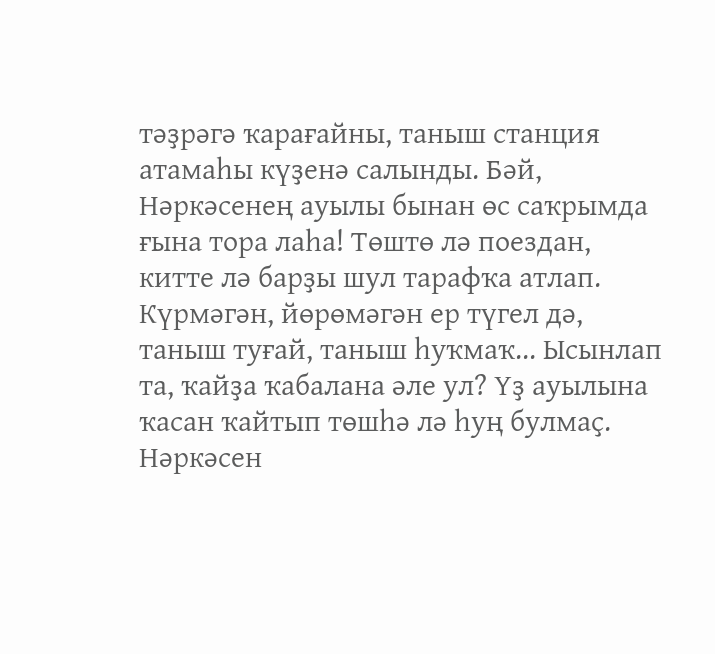тәҙрәгә ҡарағайны, таныш станция атамаһы күҙенә салынды. Бәй, Нәркәсенең ауылы бынан өс саҡрымда ғына тора лаһа! Төштө лә поездан, китте лә барҙы шул тарафҡа атлап. Күрмәгән, йөрөмәгән ер түгел дә, таныш туғай, таныш һуҡмаҡ... Ысынлап та, ҡайҙа ҡабалана әле ул? Үҙ ауылына ҡасан ҡайтып төшһә лә һуң булмаҫ. Нәркәсен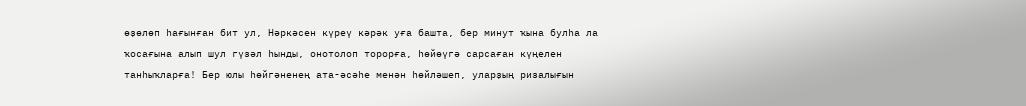өҙөлөп һағынған бит ул, Нәркәсен күреү кәрәк уға башта, бер минут ҡына булһа ла ҡосағына алып шул гүзәл һынды, онотолоп торорға, һөйөүгә сарсаған күңелен танһыҡларға! Бер юлы һөйгәненең ата-әсәһе менән һөйләшеп, уларҙың ризалығын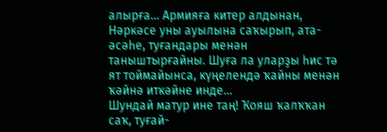алырға... Армияға китер алдынан, Нәркәсе уны ауылына саҡырып, ата-әсәһе, туғандары менән таныштырғайны. Шуға ла уларҙы һис тә ят тоймайынса, күңелендә ҡайны менән ҡәйнә иткәйне инде...
Шундай матур ине таң! Ҡояш ҡалҡҡан саҡ, туғай-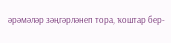әрәмәләр зәңгәрләнеп тора, ҡоштар бер-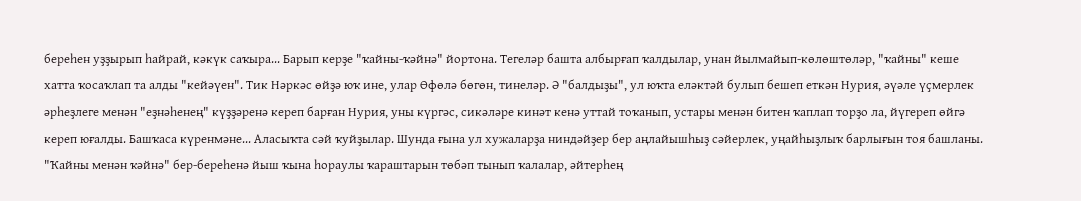береһен уҙҙырып һайрай, кәкүк саҡыра... Барып керҙе "ҡайны-ҡәйнә" йортона. Тегеләр башта албырғап ҡалдылар, унан йылмайып-көлөштөләр, "ҡайны" кеше хатта ҡосаҡлап та алды "кейәүен". Тик Нәркәс өйҙә юҡ ине, улар Өфөлә бөгөн, тинеләр. Ә "балдыҙы", ул юҡта еләктәй булып бешеп еткән Нурия, әүәле үҫмерлек әрһеҙлеге менән "еҙнәһенең" күҙҙәренә кереп барған Нурия, уны күргәс, сикәләре кинәт кенә уттай тоҡанып, устары менән битен ҡаплап торҙо ла, йүгереп өйгә кереп юғалды. Башҡаса күренмәне... Аласыҡта сәй ҡуйҙылар. Шунда ғына ул хужаларҙа ниндәйҙер бер аңлайышһыҙ сәйерлек, уңайһыҙлыҡ барлығын тоя башланы. "Ҡайны менән ҡәйнә" бер-береһенә йыш ҡына һораулы ҡараштарын төбәп тынып ҡалалар, әйтерһең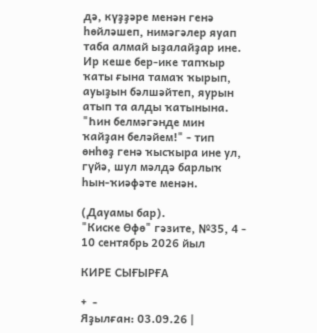дә, күҙҙәре менән генә һөйләшеп, нимәгәлер яуап таба алмай ыҙалайҙар ине. Ир кеше бер-ике тапҡыр ҡаты ғына тамаҡ ҡырып, ауыҙын бәлшәйтеп, яурын атып та алды ҡатынына. "Һин белмәгәнде мин ҡайҙан беләйем!" - тип өнһөҙ генә ҡысҡыра ине ул, гүйә, шул мәлдә барлыҡ һын-ҡиәфәте менән.

(Дауамы бар).
"Киске Өфө" гәзите, №35, 4 - 10 сентябрь 2026 йыл

КИРЕ СЫҒЫРҒА

+  -
Яҙылған: 03.09.26 |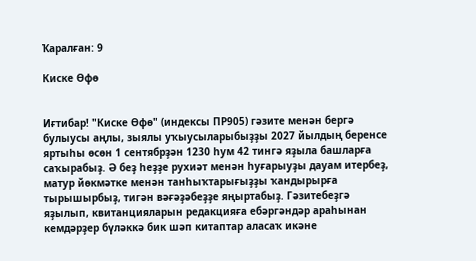Ҡаралған: 9

Киске Өфө


Иғтибар! "Киске Өфө" (индексы ПР905) гәзите менән бергә булыусы аңлы, зыялы уҡыусыларыбыҙҙы 2027 йылдың беренсе яртыһы өсөн 1 сентябрҙән 1230 һум 42 тингә яҙыла башларға саҡырабыҙ. Ә беҙ һеҙҙе рухиәт менән һуғарыуҙы дауам итербеҙ, матур йөкмәтке менән танһыҡтарығыҙҙы ҡандырырға тырышырбыҙ, тигән вәғәҙәбеҙҙе яңыртабыҙ. Гәзитебеҙгә яҙылып, квитанцияларын редакцияға ебәргәндәр араһынан кемдәрҙер бүләккә бик шәп китаптар аласаҡ икәне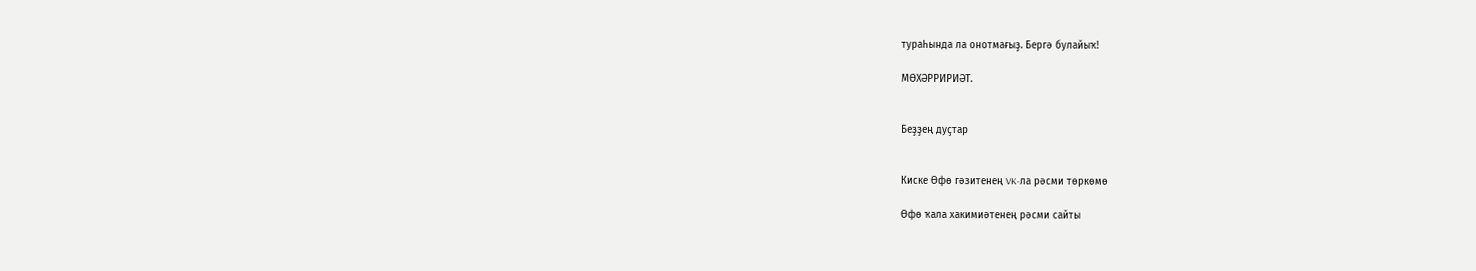тураһында ла онотмағыҙ. Бергә булайыҡ!

МӨХӘРРИРИӘТ.


Беҙҙең дуҫтар


Киске Өфө гәзитенең VK-ла рәсми төркөмө

Өфө ҡала хакимиәтенең рәсми сайты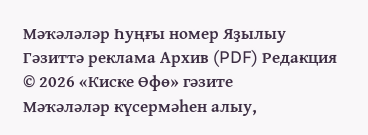Мәҡәләләр Һуңғы номер Яҙылыу Гәзиттә реклама Архив (PDF) Редакция
© 2026 «Киске Өфө» гәзите
Мәҡәләләр күсермәһен алыу,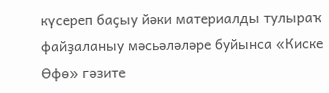күсереп баҫыу йәки материалды тулыраҡ файҙаланыу мәсьәләләре буйынса «Киске Өфө» гәзите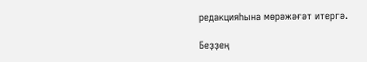редакцияһына мөрәжәғәт итергә.

Беҙҙең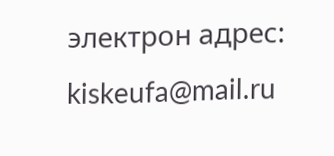электрон адрес: kiskeufa@mail.ru